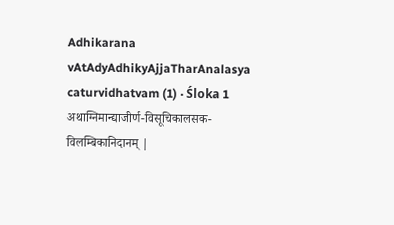Adhikarana vAtAdyAdhikyAjjaTharAnalasya caturvidhatvam (1) · Śloka 1
अथाग्निमान्द्याजीर्ण-विसूचिकालसक-विलम्बिकानिदानम् |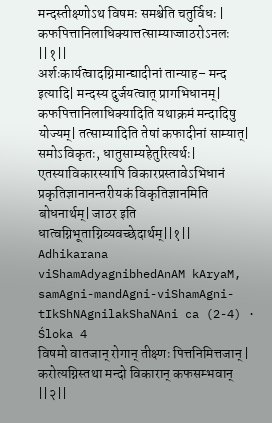मन्दस्तीक्ष्णोऽथ विषमः समश्चेति चतुर्विधः |
कफपित्तानिलाधिक्यात्तत्साम्याज्जाठरोऽनलः ||१||
अर्शःकार्यत्वादग्निमान्द्यादीनां तान्याह– मन्द इत्यादि| मन्दस्य दुर्जयत्वात् प्रागभिधानम्| कफपित्तानिलाधिक्यादिति यथाक्रमं मन्दादिषु योज्यम्| तत्साम्यादिति तेषां कफादीनां साम्यात्| समोऽविकृतः, धातुसाम्यहेतुरित्यर्थः| एतस्याविकारस्यापि विकारप्रस्तावेऽभिधानं प्रकृतिज्ञानानन्तरीयकं विकृतिज्ञानमिति बोधनार्थम्| जाठर इति धात्वग्निभूताग्निव्यवच्छेदार्थम्||१||
Adhikarana viShamAdyagnibhedAnAM kAryaM, samAgni-mandAgni-viShamAgni-tIkShNAgnilakShaNAni ca (2-4) · Śloka 4
विषमो वातजान् रोगान् तीक्ष्णः पित्तनिमित्तजान् |
करोत्यग्निस्तथा मन्दो विकारान् कफसम्भवान् ||२||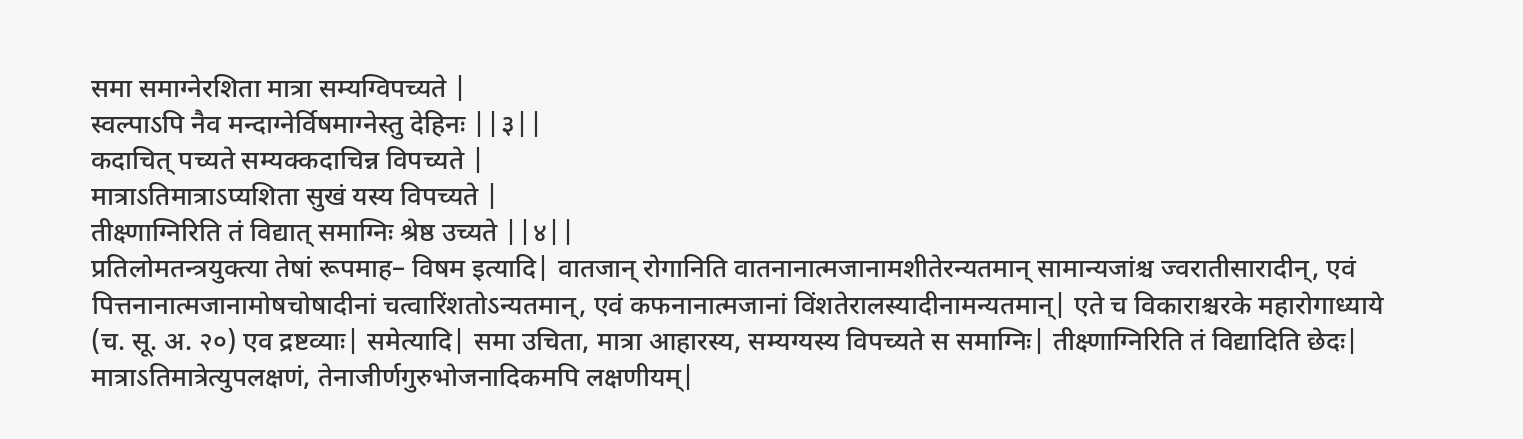समा समाग्नेरशिता मात्रा सम्यग्विपच्यते |
स्वल्पाऽपि नैव मन्दाग्नेर्विषमाग्नेस्तु देहिनः ||३||
कदाचित् पच्यते सम्यक्कदाचिन्न विपच्यते |
मात्राऽतिमात्राऽप्यशिता सुखं यस्य विपच्यते |
तीक्ष्णाग्निरिति तं विद्यात् समाग्निः श्रेष्ठ उच्यते ||४||
प्रतिलोमतन्त्रयुक्त्या तेषां रूपमाह– विषम इत्यादि| वातजान् रोगानिति वातनानात्मजानामशीतेरन्यतमान् सामान्यजांश्च ज्वरातीसारादीन्, एवं पित्तनानात्मजानामोषचोषादीनां चत्वारिंशतोऽन्यतमान्, एवं कफनानात्मजानां विंशतेरालस्यादीनामन्यतमान्| एते च विकाराश्चरके महारोगाध्याये (च. सू. अ. २०) एव द्रष्टव्याः| समेत्यादि| समा उचिता, मात्रा आहारस्य, सम्यग्यस्य विपच्यते स समाग्निः| तीक्ष्णाग्निरिति तं विद्यादिति छेदः| मात्राऽतिमात्रेत्युपलक्षणं, तेनाजीर्णगुरुभोजनादिकमपि लक्षणीयम्|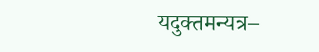यदुक्तमन्यत्र–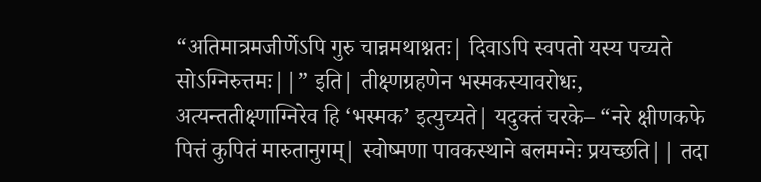“अतिमात्रमजीर्णेऽपि गुरु चान्नमथाश्नतः| दिवाऽपि स्वपतो यस्य पच्यते सोऽग्निरुत्तमः||” इति| तीक्ष्णग्रहणेन भस्मकस्यावरोधः, अत्यन्ततीक्ष्णाग्निरेव हि ‘भस्मक’ इत्युच्यते| यदुक्तं चरके– “नरे क्षीणकफे पित्तं कुपितं मारुतानुगम्| स्वोष्मणा पावकस्थाने बलमग्नेः प्रयच्छति|| तदा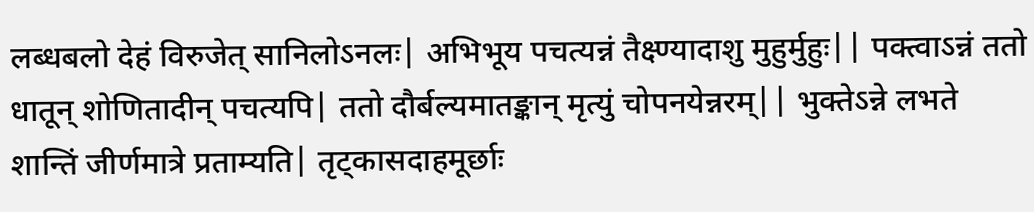लब्धबलो देहं विरुजेत् सानिलोऽनलः| अभिभूय पचत्यन्नं तैक्ष्ण्यादाशु मुहुर्मुहुः|| पक्त्वाऽन्नं ततो धातून् शोणितादीन् पचत्यपि| ततो दौर्बल्यमातङ्कान् मृत्युं चोपनयेन्नरम्|| भुक्तेऽन्ने लभते शान्तिं जीर्णमात्रे प्रताम्यति| तृट्कासदाहमूर्छाः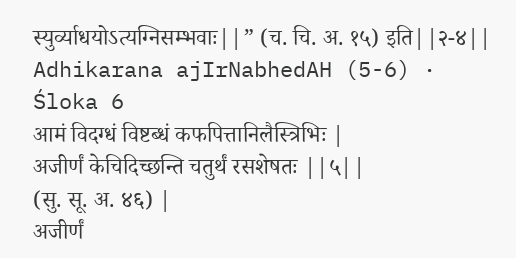स्युर्व्याधयोऽत्यग्निसम्भवाः||” (च. चि. अ. १५) इति||२-४||
Adhikarana ajIrNabhedAH (5-6) · Śloka 6
आमं विदग्धं विष्टब्धं कफपित्तानिलैस्त्रिभिः |
अजीर्णं केचिदिच्छन्ति चतुर्थं रसशेषतः ||५||
(सु. सू. अ. ४६) |
अजीर्णं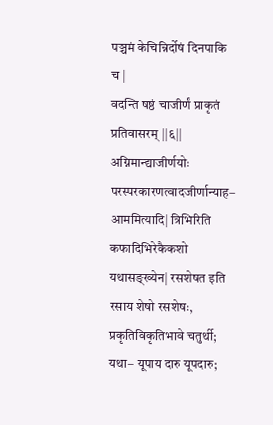पञ्चमं केचिन्निर्दोषं दिनपाकि च |
वदन्ति षष्ठं चाजीर्णं प्राकृतं प्रतिवासरम् ||६||
अग्निमान्द्याजीर्णयोः परस्परकारणत्वादजीर्णान्याह– आममित्यादि| त्रिभिरिति कफादिभिरेकैकशो यथासङ्ख्येन| रसशेषत इति रसाय शेषो रसशेषः, प्रकृतिविकृतिभावे चतुर्थी; यथा– यूपाय दारु यूपदारु;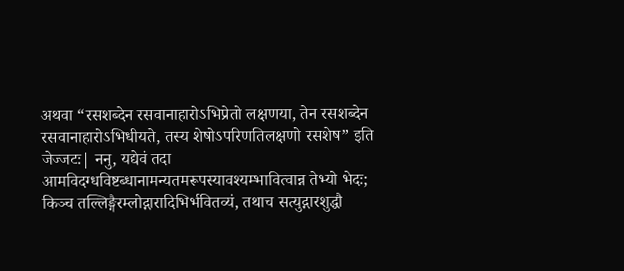अथवा “रसशब्देन रसवानाहारोऽभिप्रेतो लक्षणया, तेन रसशब्देन रसवानाहारोऽभिधीयते, तस्य शेषोऽपरिणतिलक्षणो रसशेष” इति जेज्जटः| ननु, यद्येवं तदा आमविदग्धविष्टब्धानामन्यतमरूपस्यावश्यम्भावित्वान्न तेभ्यो भेदः; किञ्च तल्लिङ्गैरम्लोद्गारादिभिर्भवितव्यं, तथाच सत्युद्गारशुद्धौ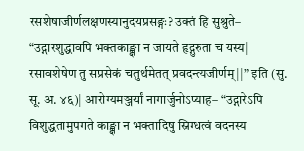रसशेषाजीर्णलक्षणस्यानुदयप्रसङ्गः? उक्तं हि सुश्रुते– “उद्गारशुद्धावपि भक्तकाङ्क्षा न जायते हृद्गुरुता च यस्य| रसावशेषेण तु सप्रसेकं चतुर्थमेतत् प्रवदन्त्यजीर्णम्||” इति (सु. सू. अ. ४६)| आरोग्यमञ्जर्यां नागार्जुनोऽप्याह– “उद्गारेऽपि विशुद्धतामुपगते काङ्क्षा न भक्तादिषु स्निग्धत्वं वदनस्य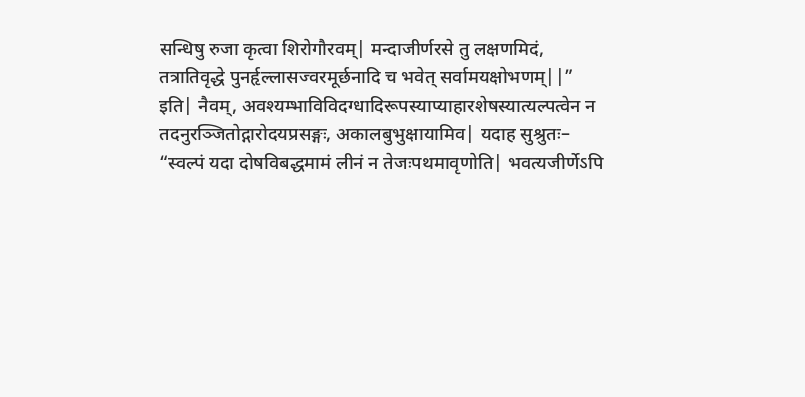सन्धिषु रुजा कृत्वा शिरोगौरवम्| मन्दाजीर्णरसे तु लक्षणमिदं, तत्रातिवृद्धे पुनर्हृल्लासज्वरमूर्छनादि च भवेत् सर्वामयक्षोभणम्||” इति| नैवम्, अवश्यम्भाविविदग्धादिरूपस्याप्याहारशेषस्यात्यल्पत्वेन न तदनुरञ्जितोद्गारोदयप्रसङ्गः, अकालबुभुक्षायामिव| यदाह सुश्रुतः– “स्वल्पं यदा दोषविबद्धमामं लीनं न तेजःपथमावृणोति| भवत्यजीर्णेऽपि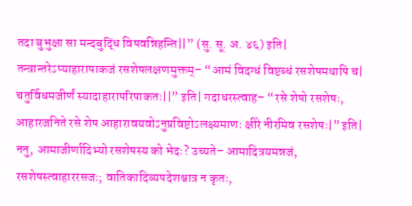तदा बुभुक्षा सा मन्दबुद्धिं विषवन्निहन्ति||” (सु. सू. अ. ४६) इति| तन्त्रान्तरेऽप्याहारापाकजं रसशेषलक्षणमुक्तम्– “आमं विदग्धं विष्टब्धं रसशेषमथापि च| चतुर्विधमजीर्णं स्यादाहारापरिपाकतः||” इति| गदाधरस्त्वाह– “रसे शेषो रसशेषः, आहारजनिते रसे शेष आहारावयवोऽनुप्रविष्टोऽलक्ष्यमाणः क्षीरे नीरमिव रसशेषः|” इति| ननु, आमाजीर्णादिभ्यो रसशेषस्य को भेदः? उच्यते– आमादित्रयमन्नजं, रसशेषस्त्वाहाररसजः; वातिकादिव्यपदेशश्चात्र न कृतः,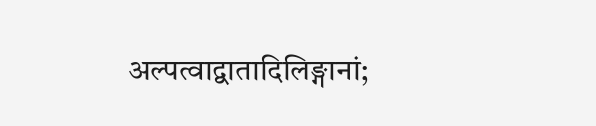अल्पत्वाद्वातादिलिङ्गानां;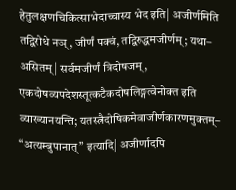हेतुलक्षणचिकित्साभेदाच्चास्य भेद इति| अजीर्णमिति तद्विरोधे नञ्, जीर्णं पक्वं, तद्विरुद्धमजीर्णम्; यथा– असितम्| सर्वमजीर्णं त्रिदोषजम्, एकदोषव्यपदेशस्तूत्कटैकदोषलिङ्गत्वेनोक्त इति व्याख्यानयन्ति; यतस्त्रैदोषिकमेवाजीर्णकारणमुक्तम्– “अत्यम्बुपानात्” इत्यादि| अजीर्णादपि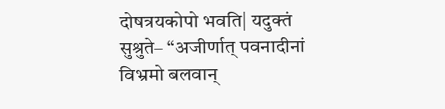दोषत्रयकोपो भवति| यदुक्तं सुश्रुते– “अजीर्णात् पवनादीनां विभ्रमो बलवान्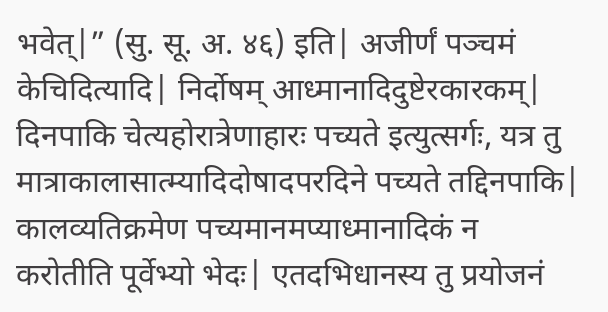भवेत्|” (सु. सू. अ. ४६) इति| अजीर्णं पञ्चमं केचिदित्यादि| निर्दोषम् आध्मानादिदुष्टेरकारकम्| दिनपाकि चेत्यहोरात्रेणाहारः पच्यते इत्युत्सर्गः, यत्र तु मात्राकालासात्म्यादिदोषादपरदिने पच्यते तद्दिनपाकि| कालव्यतिक्रमेण पच्यमानमप्याध्मानादिकं न करोतीति पूर्वेभ्यो भेदः| एतदभिधानस्य तु प्रयोजनं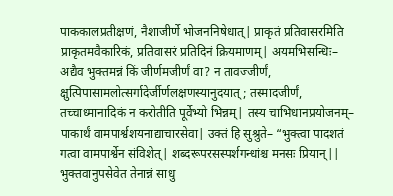पाककालप्रतीक्षणं, नैशाजीर्णे भोजननिषेधात्| प्राकृतं प्रतिवासरमिति प्राकृतमवैकारिकं, प्रतिवासरं प्रतिदिनं क्रियमाणम्| अयमभिसन्धिः– अद्यैव भुक्तमन्नं किं जीर्णमजीर्णं वा? न तावज्जीर्णं, क्षुत्पिपासामलोत्सर्गादेर्जीर्णलक्षणस्यानुदयात्; तस्मादजीर्णं, तच्चाध्मानादिकं न करोतीति पूर्वेभ्यो भिन्नम्| तस्य चाभिधानप्रयोजनम्– पाकार्थं वामपार्श्वशयनाद्याचारसेवा| उक्तं हि सुश्रुते– “भुक्त्वा पादशतं गत्वा वामपार्श्वेन संविशेत्| शब्दरूपरसस्पर्शगन्धांश्च मनसः प्रियान्|| भुक्तवानुपसेवेत तेनान्नं साधु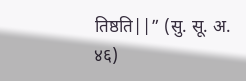तिष्ठति||” (सु. सू. अ. ४६)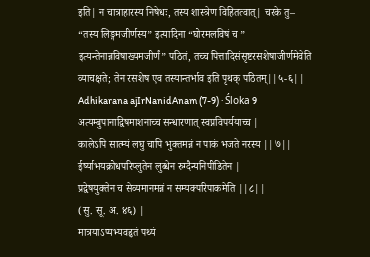इति| न चात्राहारस्य निषेधः, तस्य शास्त्रेण विहितत्वात्| चरके तु– “तस्य लिङ्गमजीर्णस्य” इत्यादिना “घोरमलविषं च ” इत्यन्तेनान्नविषाख्यमजीर्णं” पठितं, तच्च पित्तादिसंसृष्टरसशेषाजीर्णमेवेति व्याचक्षते; तेन रसशेष एव तस्यान्तर्भाव इति पृथक् पठितम्||५-६||
Adhikarana ajIrNanidAnam (7-9) · Śloka 9
अत्यम्बुपानाद्विषमाशनाच्च सन्धारणात् स्वप्नविपर्ययाच्च |
कालेऽपि सात्म्यं लघु चापि भुक्तमन्नं न पाकं भजते नरस्य ||७||
ईर्ष्याभयक्रोधपरिप्लुतेन लुब्धेन रुग्दैन्यनिपीडितेन |
प्रद्वेषयुक्तेन च सेव्यमानमन्नं न सम्यक्परिपाकमेति ||८||
(सु. सू. अ. ४६) |
मात्रयाऽप्यभ्यवहृतं पथ्यं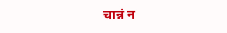चान्नं न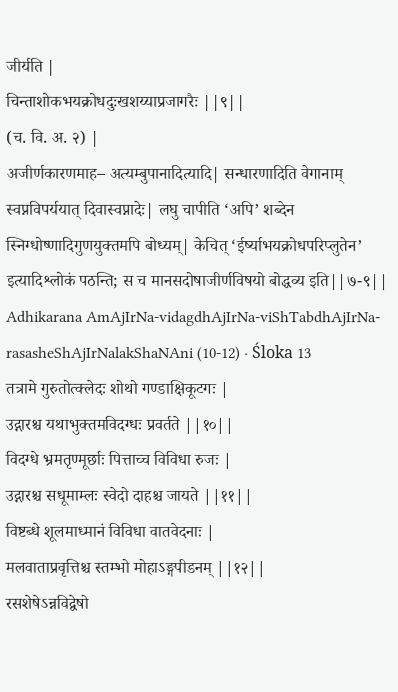जीर्यति |
चिन्ताशोकभयक्रोधदुःखशय्याप्रजागरैः ||९||
(च. वि. अ. २) |
अजीर्णकारणमाह– अत्यम्बुपानादित्यादि| सन्धारणादिति वेगानाम् स्वप्नविपर्ययात् दिवास्वप्नादेः| लघु चापीति ‘अपि’ शब्देन स्निग्धोष्णादिगुणयुक्तमपि बोध्यम्| केचित् ‘ईर्ष्याभयक्रोधपरिप्लुतेन’ इत्यादिश्लोकं पठन्ति; स च मानसदोषाजीर्णविषयो बोद्धव्य इति||७-९||
Adhikarana AmAjIrNa-vidagdhAjIrNa-viShTabdhAjIrNa-rasasheShAjIrNalakShaNAni (10-12) · Śloka 13
तत्रामे गुरुतोत्क्लेदः शोथो गण्डाक्षिकूटगः |
उद्गारश्च यथाभुक्तमविदग्धः प्रवर्तते ||१०||
विदग्धे भ्रमतृण्मूर्छाः पित्ताच्च विविधा रुजः |
उद्गारश्च सधूमाम्लः स्वेदो दाहश्च जायते ||११||
विष्टब्धे शूलमाध्मानं विविधा वातवेदनाः |
मलवाताप्रवृत्तिश्च स्तम्भो मोहाऽङ्गपीडनम् ||१२||
रसशेषेऽन्नविद्वेषो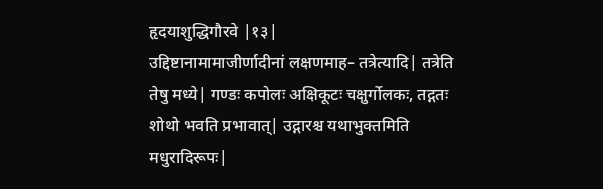हृदयाशुद्धिगौरवे |१३|
उद्दिष्टानामामाजीर्णादीनां लक्षणमाह– तत्रेत्यादि| तत्रेति तेषु मध्ये| गण्डः कपोलः अक्षिकूटः चक्षुर्गोलकः, तद्गतः शोथो भवति प्रभावात्| उद्गारश्च यथाभुक्तमिति मधुरादिरूपः|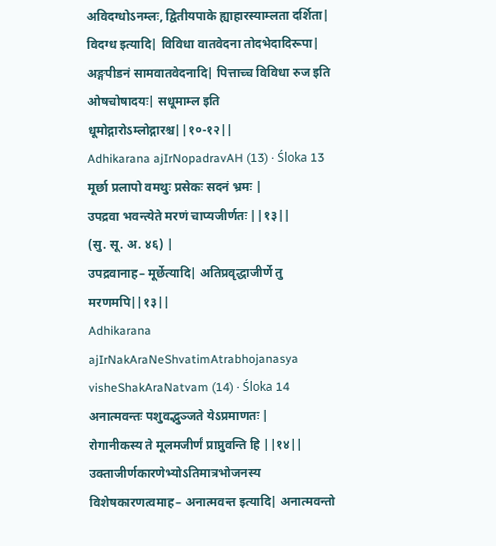अविदग्धोऽनम्लः, द्वितीयपाके ह्याहारस्याम्लता दर्शिता| विदग्ध इत्यादि| विविधा वातवेदना तोदभेदादिरूपा| अङ्गपीडनं सामवातवेदनादि| पित्ताच्च विविधा रुज इति ओषचोषादयः| सधूमाम्ल इति धूमोद्गारोऽम्लोद्गारश्च||१०-१२||
Adhikarana ajIrNopadravAH (13) · Śloka 13
मूर्छा प्रलापो वमथुः प्रसेकः सदनं भ्रमः |
उपद्रवा भवन्त्येते मरणं चाप्यजीर्णतः ||१३||
(सु. सू. अ. ४६) |
उपद्रवानाह– मूर्छेत्यादि| अतिप्रवृद्धाजीर्णे तु मरणमपि||१३||
Adhikarana ajIrNakAraNeShvatimAtrabhojanasya visheShakAraNatvam (14) · Śloka 14
अनात्मवन्तः पशुवद्भुञ्जते येऽप्रमाणतः |
रोगानीकस्य ते मूलमजीर्णं प्राप्नुवन्ति हि ||१४||
उक्ताजीर्णकारणेभ्योऽतिमात्रभोजनस्य विशेषकारणत्वमाह– अनात्मवन्त इत्यादि| अनात्मवन्तो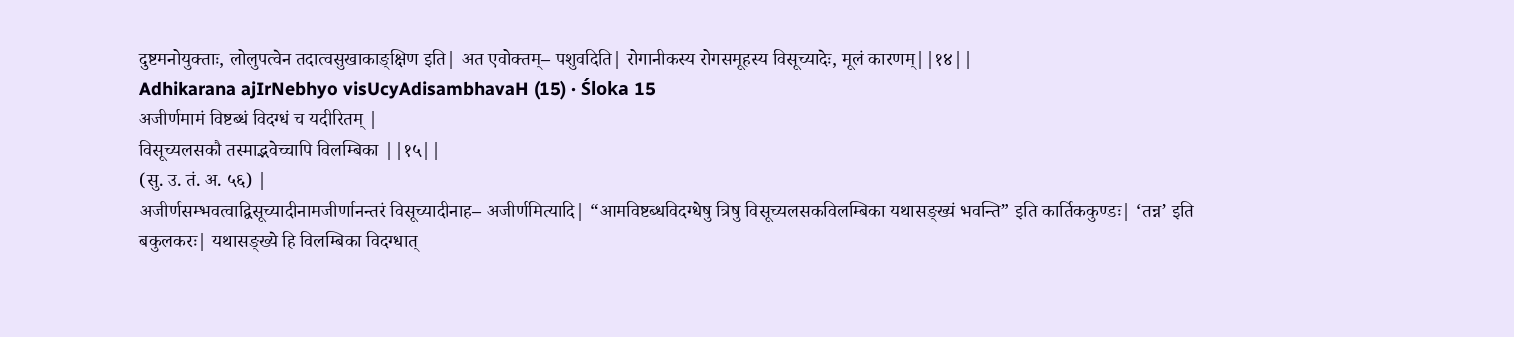दुष्टमनोयुक्ताः, लोलुपत्वेन तदात्वसुखाकाङ्क्षिण इति| अत एवोक्तम्– पशुवदिति| रोगानीकस्य रोगसमूहस्य विसूच्यादेः, मूलं कारणम्||१४||
Adhikarana ajIrNebhyo visUcyAdisambhavaH (15) · Śloka 15
अजीर्णमामं विष्टब्धं विदग्धं च यदीरितम् |
विसूच्यलसकौ तस्माद्भवेच्चापि विलम्बिका ||१५||
(सु. उ. तं. अ. ५६) |
अजीर्णसम्भवत्वाद्विसूच्यादीनामजीर्णानन्तरं विसूच्यादीनाह– अजीर्णमित्यादि| “आमविष्टब्धविदग्धेषु त्रिषु विसूच्यलसकविलम्बिका यथासङ्ख्यं भवन्ति” इति कार्तिककुण्डः| ‘तन्न’ इति बकुलकरः| यथासङ्ख्ये हि विलम्बिका विदग्धात्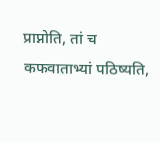प्राप्नोति, तां च कफवाताभ्यां पठिष्यति,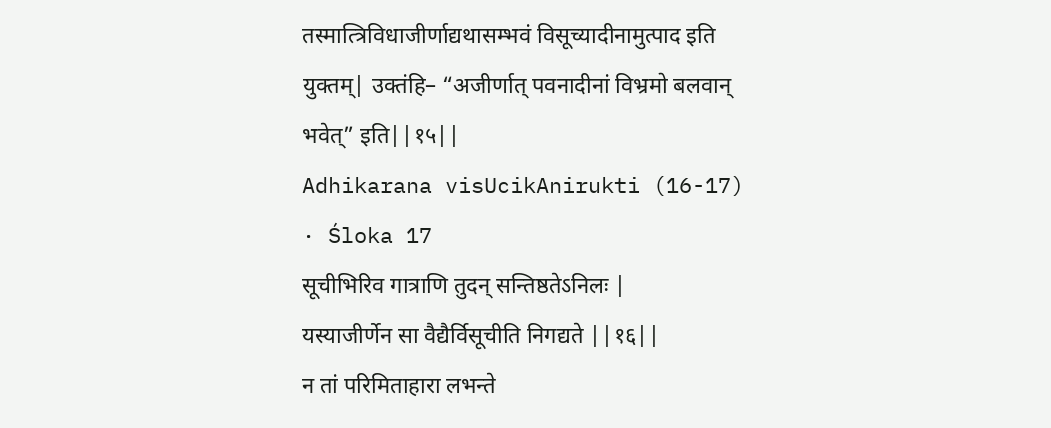तस्मात्त्रिविधाजीर्णाद्यथासम्भवं विसूच्यादीनामुत्पाद इति युक्तम्| उक्तंहि– “अजीर्णात् पवनादीनां विभ्रमो बलवान् भवेत्” इति||१५||
Adhikarana visUcikAnirukti (16-17) · Śloka 17
सूचीभिरिव गात्राणि तुदन् सन्तिष्ठतेऽनिलः |
यस्याजीर्णेन सा वैद्यैर्विसूचीति निगद्यते ||१६||
न तां परिमिताहारा लभन्ते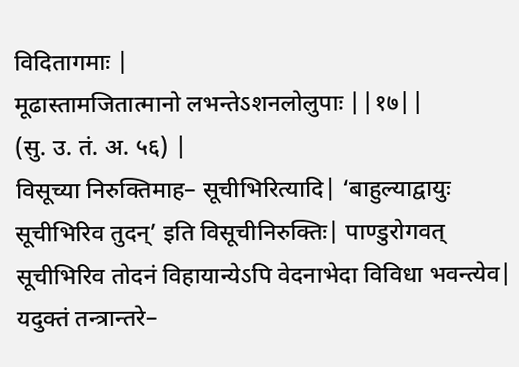विदितागमाः |
मूढास्तामजितात्मानो लभन्तेऽशनलोलुपाः ||१७||
(सु. उ. तं. अ. ५६) |
विसूच्या निरुक्तिमाह– सूचीभिरित्यादि| ‘बाहुल्याद्वायुः सूचीभिरिव तुदन्’ इति विसूचीनिरुक्तिः| पाण्डुरोगवत् सूचीभिरिव तोदनं विहायान्येऽपि वेदनाभेदा विविधा भवन्त्येव| यदुक्तं तन्त्रान्तरे–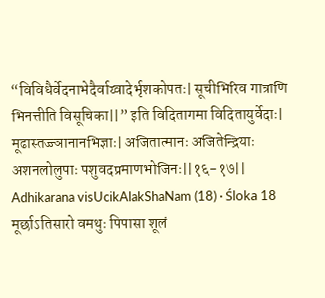“विविधैर्वेदनाभेदैर्वाय्वादेर्भृशकोपतः| सूचीभिरिव गात्राणि भिनत्तीति विसूचिका||” इति विदितागमा विदितायुर्वेदाः| मूढास्तज्ज्ञानानभिज्ञाः| अजितात्मानः अजितेन्द्रियाः अशनलोलुपाः पशुवदप्रमाणभोजिनः||१६-१७||
Adhikarana visUcikAlakShaNam (18) · Śloka 18
मूर्छाऽतिसारो वमथुः पिपासा शूलं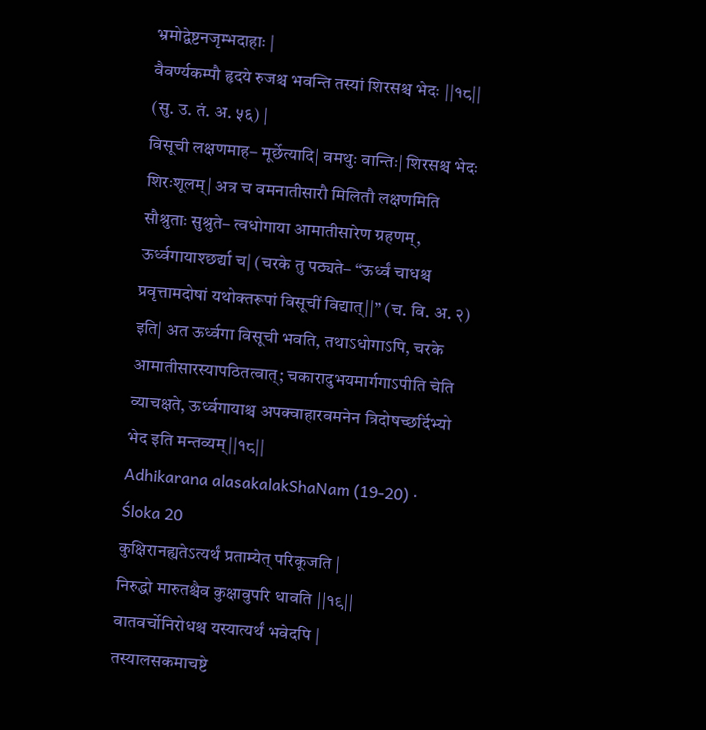भ्रमोद्वेष्टनजृम्भदाहाः |
वैवर्ण्यकम्पौ हृदये रुजश्च भवन्ति तस्यां शिरसश्च भेदः ||१८||
(सु. उ. तं. अ. ५६) |
विसूची लक्षणमाह– मूर्छेत्यादि| वमथुः वान्तिः| शिरसश्च भेदः शिरःशूलम्| अत्र च वमनातीसारौ मिलितौ लक्षणमिति सौश्रुताः सुश्रुते– त्वधोगाया आमातीसारेण ग्रहणम्, ऊर्ध्वगायाश्छर्द्या च| (चरके तु पठ्यते– “ऊर्ध्वं चाधश्च प्रवृत्तामदोषां यथोक्तरूपां विसूचीं विद्यात्||” (च. वि. अ. २) इति| अत ऊर्ध्वगा विसूची भवति, तथाऽधोगाऽपि, चरके आमातीसारस्यापठितत्वात्; चकारादुभयमार्गगाऽपीति चेति व्याचक्षते, ऊर्ध्वगायाश्च अपक्वाहारवमनेन त्रिदोषच्छर्दिभ्यो भेद इति मन्तव्यम्||१८||
Adhikarana alasakalakShaNam (19-20) · Śloka 20
कुक्षिरानह्यतेऽत्यर्थं प्रताम्येत् परिकूजति |
निरुद्धो मारुतश्चैव कुक्षावुपरि धावति ||१९||
वातवर्चोनिरोधश्च यस्यात्यर्थं भवेदपि |
तस्यालसकमाचष्टे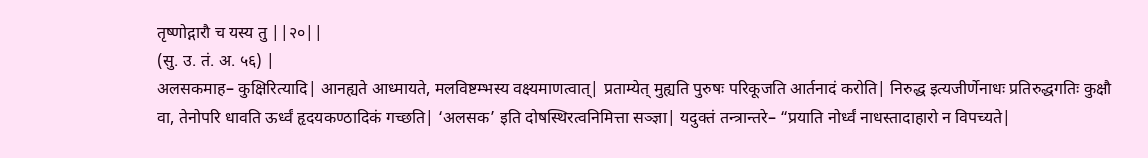तृष्णोद्गारौ च यस्य तु ||२०||
(सु. उ. तं. अ. ५६) |
अलसकमाह– कुक्षिरित्यादि| आनह्यते आध्मायते, मलविष्टम्भस्य वक्ष्यमाणत्वात्| प्रताम्येत् मुह्यति पुरुषः परिकूजति आर्तनादं करोति| निरुद्ध इत्यजीर्णेनाधः प्रतिरुद्धगतिः कुक्षौ वा, तेनोपरि धावति ऊर्ध्वं हृदयकण्ठादिकं गच्छति| ‘अलसक’ इति दोषस्थिरत्वनिमित्ता सञ्ज्ञा| यदुक्तं तन्त्रान्तरे– “प्रयाति नोर्ध्वं नाधस्तादाहारो न विपच्यते|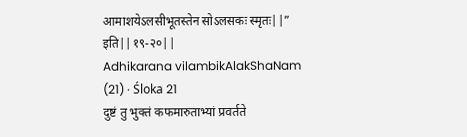आमाशयेऽलसीभूतस्तेन सोऽलसकः स्मृतः||” इति||१९-२०||
Adhikarana vilambikAlakShaNam (21) · Śloka 21
दुष्टं तु भुक्तं कफमारुताभ्यां प्रवर्तते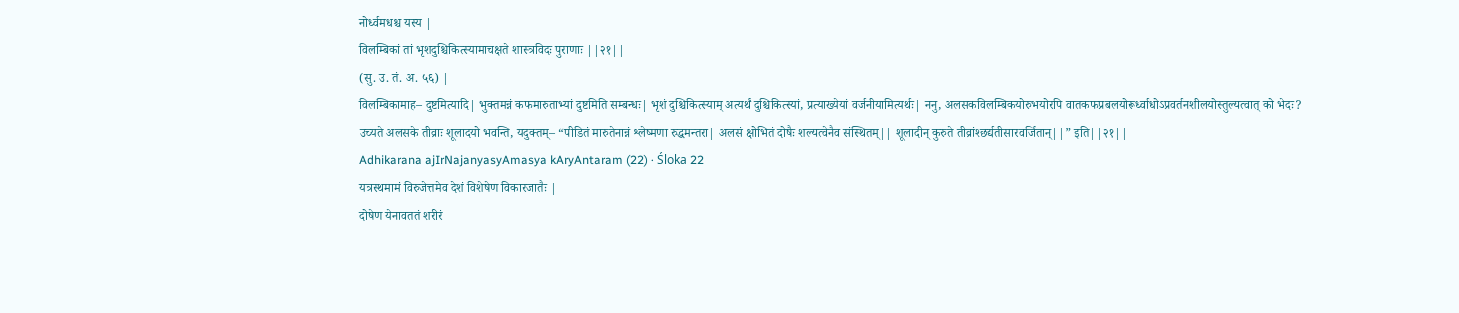नोर्ध्वमधश्च यस्य |
विलम्बिकां तां भृशदुश्चिकित्स्यामाचक्षते शास्त्रविदः पुराणाः ||२१||
(सु. उ. तं. अ. ५६) |
विलम्बिकामाह– दुष्टमित्यादि| भुक्तमन्नं कफमारुताभ्यां दुष्टमिति सम्बन्धः| भृशं दुश्चिकित्स्याम् अत्यर्थं दुश्चिकित्स्यां, प्रत्याख्येयां वर्जनीयामित्यर्थः| ननु, अलसकविलम्बिकयोरुभयोरपि वातकफप्रबलयोरूर्ध्वाधोऽप्रवर्तनशीलयोस्तुल्यत्वात् को भेदः? उच्यते अलसके तीव्राः शूलादयो भवन्ति, यदुक्तम्– “पीडितं मारुतेनान्नं श्लेष्मणा रुद्धमन्तरा| अलसं क्षोभितं दोषैः शल्यत्वेनैव संस्थितम्|| शूलादीन् कुरुते तीव्रांश्छर्द्यतीसारवर्जितान्||” इति||२१||
Adhikarana ajIrNajanyasyAmasya kAryAntaram (22) · Śloka 22
यत्रस्थमामं विरुजेत्तमेव देशं विशेषेण विकारजातैः |
दोषेण येनावततं शरीरं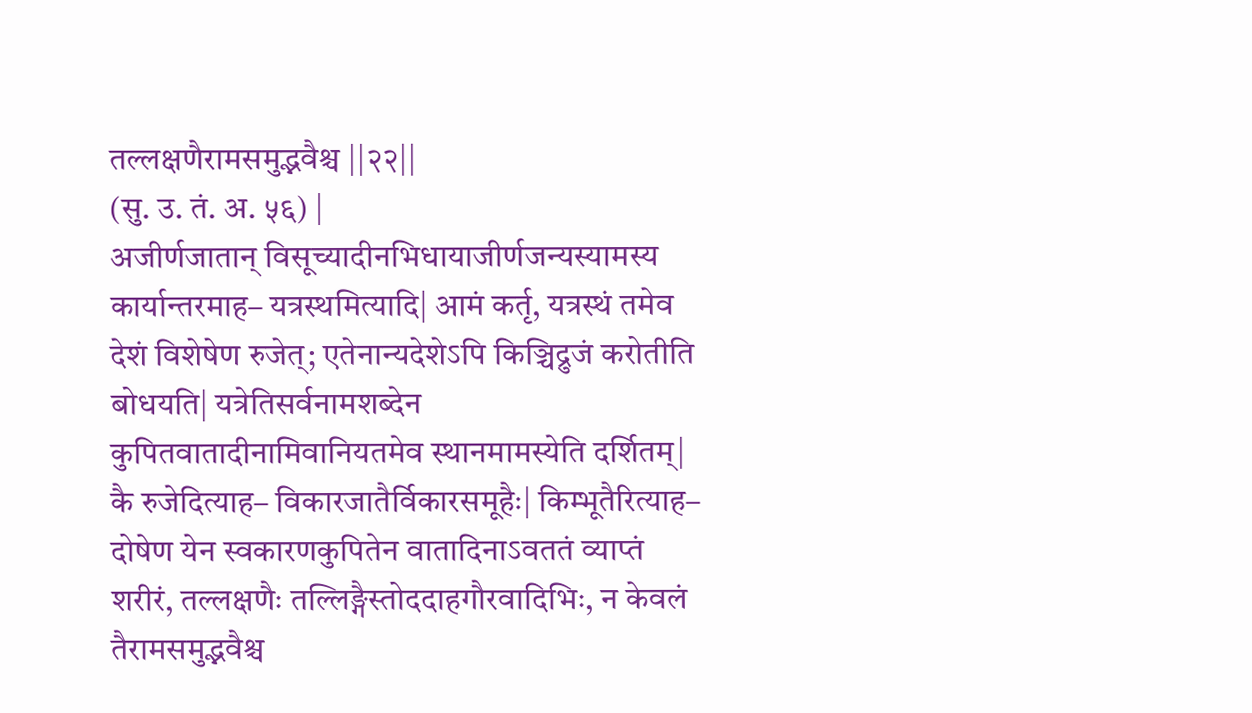तल्लक्षणैरामसमुद्भवैश्च ||२२||
(सु. उ. तं. अ. ५६) |
अजीर्णजातान् विसूच्यादीनभिधायाजीर्णजन्यस्यामस्य कार्यान्तरमाह– यत्रस्थमित्यादि| आमं कर्तृ, यत्रस्थं तमेव देशं विशेषेण रुजेत्; एतेनान्यदेशेऽपि किञ्चिद्रुजं करोतीति बोधयति| यत्रेतिसर्वनामशब्देन कुपितवातादीनामिवानियतमेव स्थानमामस्येति दर्शितम्| कै रुजेदित्याह– विकारजातैर्विकारसमूहैः| किम्भूतैरित्याह– दोषेण येन स्वकारणकुपितेन वातादिनाऽवततं व्याप्तं शरीरं, तल्लक्षणैः तल्लिङ्गैस्तोददाहगौरवादिभिः, न केवलं तैरामसमुद्भवैश्च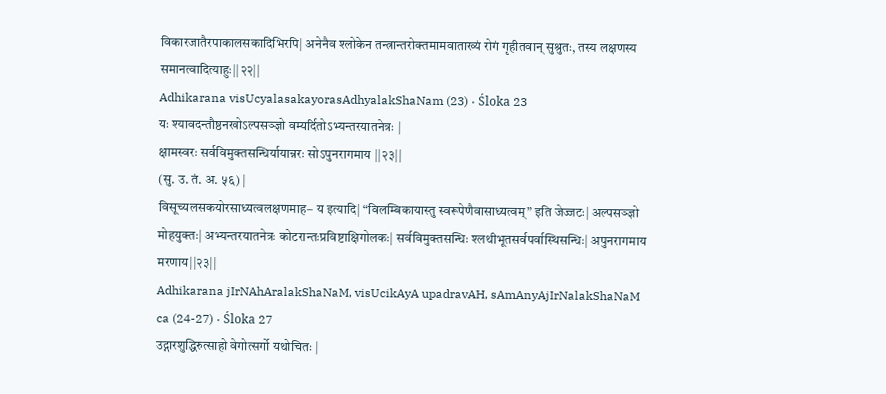विकारजातैरपाकालसकादिभिरपि| अनेनैव श्लोकेन तन्त्रान्तरोक्तमामवाताख्यं रोगं गृहीतवान् सुश्रुतः, तस्य लक्षणस्य समानत्वादित्याहुः||२२||
Adhikarana visUcyalasakayorasAdhyalakShaNam (23) · Śloka 23
यः श्यावदन्तौष्ठनखोऽल्पसञ्ज्ञो वम्यर्दितोऽभ्यन्तरयातनेत्रः |
क्षामस्वरः सर्वविमुक्तसन्धिर्यायान्नरः सोऽपुनरागमाय ||२३||
(सु. उ. तं. अ. ५६) |
विसूच्यलसकयोरसाध्यत्वलक्षणमाह– य इत्यादि| “विलम्बिकायास्तु स्वरूपेणैवासाध्यत्वम्” इति जेज्जटः| अल्पसञ्ज्ञो मोहयुक्तः| अभ्यन्तरयातनेत्रः कोटरान्तःप्रविष्टाक्षिगोलकः| सर्वविमुक्तसन्धिः श्लथीभूतसर्वपर्वास्थिसन्धिः| अपुनरागमाय मरणाय||२३||
Adhikarana jIrNAhAralakShaNaM, visUcikAyA upadravAH, sAmAnyAjIrNalakShaNaM ca (24-27) · Śloka 27
उद्गारशुद्धिरुत्साहो वेगोत्सर्गो यथोचितः |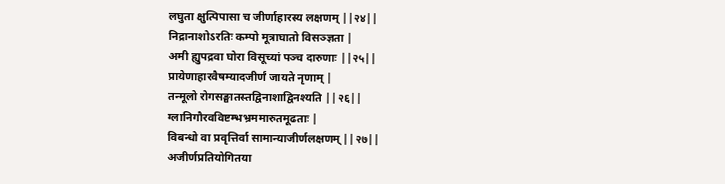लघुता क्षुत्पिपासा च जीर्णाहारस्य लक्षणम् ||२४||
निद्रानाशोऽरतिः कम्पो मूत्राघातो विसञ्ज्ञता |
अमी ह्युपद्रवा घोरा विसूच्यां पञ्च दारुणाः ||२५||
प्रायेणाहारवैषम्यादजीर्णं जायते नृणाम् |
तन्मूलो रोगसङ्घातस्तद्विनाशाद्विनश्यति ||२६||
ग्लानिगौरवविष्टम्भभ्रममारुतमूढताः |
विबन्धो वा प्रवृत्तिर्वा सामान्याजीर्णलक्षणम् ||२७||
अजीर्णप्रतियोगितया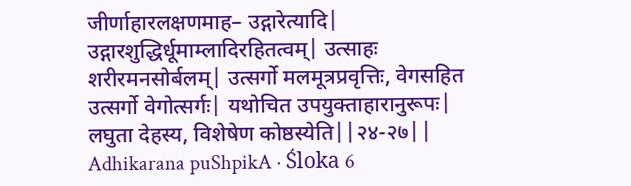जीर्णाहारलक्षणमाह– उद्गारेत्यादि| उद्गारशुद्धिर्धूमाम्लादिरहितत्वम्| उत्साहः शरीरमनसोर्बलम्| उत्सर्गो मलमूत्रप्रवृत्तिः, वेगसहित उत्सर्गो वेगोत्सर्गः| यथोचित उपयुक्ताहारानुरूपः| लघुता देहस्य, विशेषेण कोष्ठस्येति||२४-२७||
Adhikarana puShpikA · Śloka 6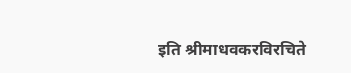इति श्रीमाधवकरविरचिते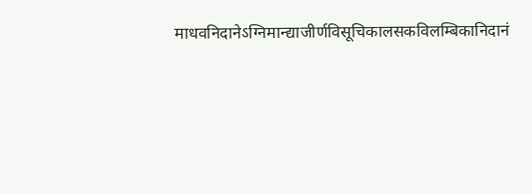माधवनिदानेऽग्निमान्द्याजीर्णविसूचिकालसकविलम्बिकानिदानं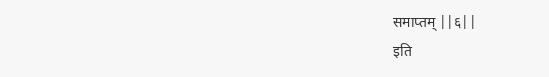समाप्तम् ||६||
इति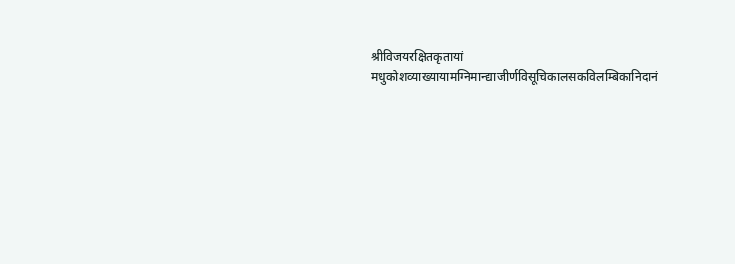श्रीविजयरक्षितकृतायां मधुकोशव्याख्यायामग्निमान्द्याजीर्णविसूचिकालसकविलम्बिकानिदानं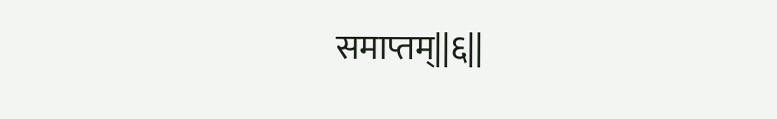समाप्तम्||६||